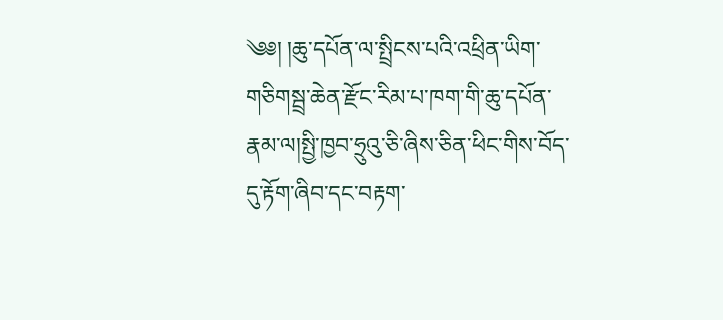༄༅། །ཆུ་དཔོན་ལ་སྤྲིངས་པའི་འཕྲིན་ཡིག་གཅིགསྦྲ་ཆེན་རྫོང་རིམ་པ་ཁག་གི་ཆུ་དཔོན་རྣམ་ལ།སྤྱི་ཁྱབ་ཧྲུའུ་ཅི་ཞིས་ཅིན་ཕིང་གིས་བོད་དུ་རྟོག་ཞིབ་དང་བརྟག་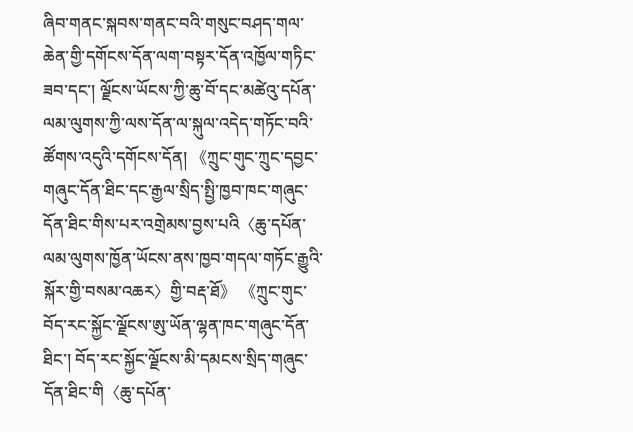ཞིབ་གནང་སྐབས་གནང་བའི་གསུང་བཤད་གལ་ཆེན་གྱི་དགོངས་དོན་ལག་བསྟར་དོན་འཁྱོལ་གཏིང་ཟབ་དང་། ལྗོངས་ཡོངས་ཀྱི་ཆུ་བོ་དང་མཚེའུ་དཔོན་ལམ་ལུགས་ཀྱི་ལས་དོན་ལ་སྐུལ་འདེད་གཏོང་བའི་ཚོགས་འདུའི་དགོངས་དོན། 《ཀྲུང་གུང་ཀྲུང་དབྱང་གཞུང་དོན་ཐིང་དང་རྒྱལ་སྲིད་སྤྱི་ཁྱབ་ཁང་གཞུང་དོན་ཐིང་གིས་པར་འགྲེམས་བྱས་པའི〈ཆུ་དཔོན་ལམ་ལུགས་ཁྱོན་ཡོངས་ནས་ཁྱབ་གདལ་གཏོང་རྒྱུའི་སྐོར་གྱི་བསམ་འཆར〉གྱི་བརྡ་ཐོ》 《ཀྲུང་གུང་བོད་རང་སྐྱོང་ལྗོངས་ཨུ་ཡོན་ལྷན་ཁང་གཞུང་དོན་ཐིང་། བོད་རང་སྐྱོང་ལྗོངས་མི་དམངས་སྲིད་གཞུང་དོན་ཐིང་གི〈ཆུ་དཔོན་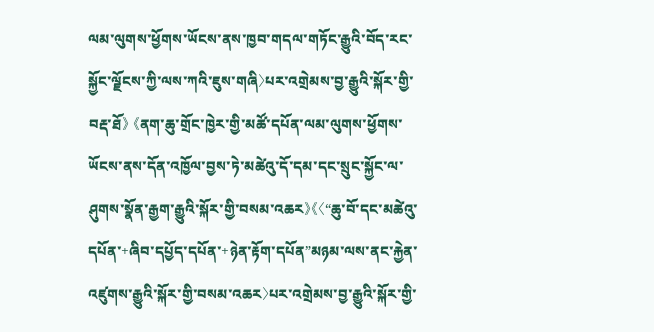ལམ་ལུགས་ཕྱོགས་ཡོངས་ནས་ཁྱབ་གདལ་གཏོང་རྒྱུའི་བོད་རང་སྐྱོང་ལྗོངས་ཀྱི་ལས་ཀའི་ཇུས་གཞི〉པར་འགྲེམས་བྱ་རྒྱུའི་སྐོར་གྱི་བརྡ་ཐོ》 《ནག་ཆུ་གྲོང་ཁྱེར་གྱི་མཚོ་དཔོན་ལམ་ལུགས་ཕྱོགས་ཡོངས་ནས་དོན་འཁྱོལ་བྱས་ཏེ་མཚེའུ་དོ་དམ་དང་སྲུང་སྐྱོང་ལ་ཤུགས་སྣོན་རྒྱག་རྒྱུའི་སྐོར་གྱི་བསམ་འཆར》《〈“ཆུ་བོ་དང་མཚེའུ་དཔོན་+ཞིབ་དཔྱོད་དཔོན་+ཉེན་རྟོག་དཔོན”མཉམ་ལས་ནང་རྐྱེན་འཛུགས་རྒྱུའི་སྐོར་གྱི་བསམ་འཆར〉པར་འགྲེམས་བྱ་རྒྱུའི་སྐོར་གྱི་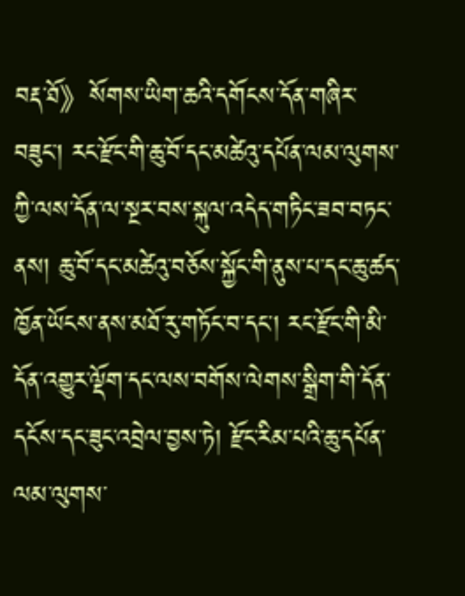བརྡ་ཐོ》སོགས་ཡིག་ཆའི་དགོངས་དོན་གཞིར་བཟུང་། རང་རྫོང་གི་ཆུ་བོ་དང་མཚེའུ་དཔོན་ལམ་ལུགས་ཀྱི་ལས་དོན་ལ་སྔར་བས་སྐུལ་འདེད་གཏིང་ཟབ་བཏང་ནས། ཆུ་བོ་དང་མཚེའུ་བཅོས་སྐྱོང་གི་ནུས་པ་དང་ཆུ་ཚད་ཁྱོན་ཡོངས་ནས་མཐོ་རུ་གཏོང་བ་དང་། རང་རྫོང་གི་མི་དོན་འགྱུར་ལྡོག་དང་ལས་བགོས་ལེགས་སྒྲིག་གི་དོན་དངོས་དང་ཟུང་འབྲེལ་བྱས་ཏེ། རྫོང་རིམ་པའི་ཆུ་དཔོན་ལམ་ལུགས་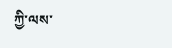ཀྱི་ལས་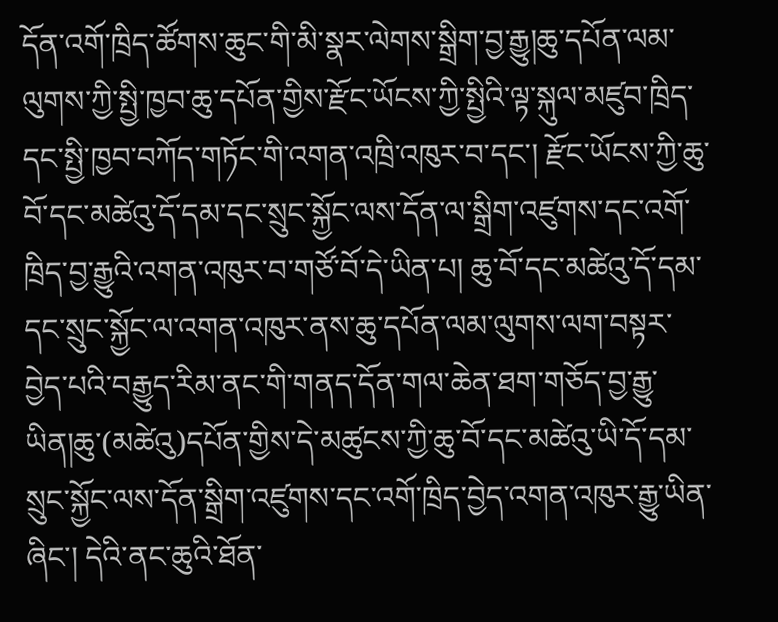དོན་འགོ་ཁྲིད་ཚོགས་ཆུང་གི་མི་སྣར་ལེགས་སྒྲིག་བྱ་རྒྱུ།ཆུ་དཔོན་ལམ་ལུགས་ཀྱི་སྤྱི་ཁྱབ་ཆུ་དཔོན་གྱིས་རྫོང་ཡོངས་ཀྱི་སྤྱིའི་ལྟ་སྐུལ་མཛུབ་ཁྲིད་དང་སྤྱི་ཁྱབ་བཀོད་གཏོང་གི་འགན་འཁྲི་འཁུར་བ་དང་། རྫོང་ཡོངས་ཀྱི་ཆུ་བོ་དང་མཚེའུ་དོ་དམ་དང་སྲུང་སྐྱོང་ལས་དོན་ལ་སྒྲིག་འཛུགས་དང་འགོ་ཁྲིད་བྱ་རྒྱུའི་འགན་འཁུར་བ་གཙོ་བོ་དེ་ཡིན་པ། ཆུ་བོ་དང་མཚེའུ་དོ་དམ་དང་སྲུང་སྐྱོང་ལ་འགན་འཁུར་ནས་ཆུ་དཔོན་ལམ་ལུགས་ལག་བསྟར་བྱེད་པའི་བརྒྱུད་རིམ་ནང་གི་གནད་དོན་གལ་ཆེན་ཐག་གཅོད་བྱ་རྒྱུ་ཡིན།ཆུ་(མཚེའུ)དཔོན་གྱིས་དེ་མཚུངས་ཀྱི་ཆུ་བོ་དང་མཚེའུ་ཡི་དོ་དམ་སྲུང་སྐྱོང་ལས་དོན་སྒྲིག་འཛུགས་དང་འགོ་ཁྲིད་བྱེད་འགན་འཁུར་རྒྱུ་ཡིན་ཞིང་། དེའི་ནང་ཆུའི་ཐོན་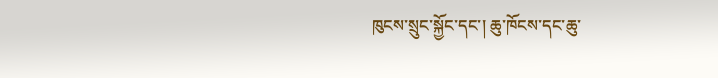ཁུངས་སྲུང་སྐྱོང་དང་། ཆུ་ཁོངས་དང་ཆུ་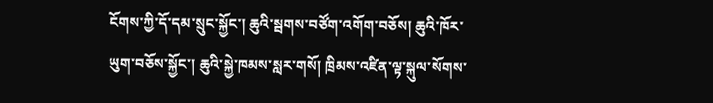ངོགས་ཀྱི་དོ་དམ་སྲུང་སྐྱོང་། ཆུའི་སྦགས་བཙོག་འགོག་བཅོས། ཆུའི་ཁོར་ཡུག་བཅོས་སྐྱོང་། ཆུའི་སྐྱེ་ཁམས་སླར་གསོ། ཁྲིམས་འཛིན་ལྟ་སྐུལ་སོགས་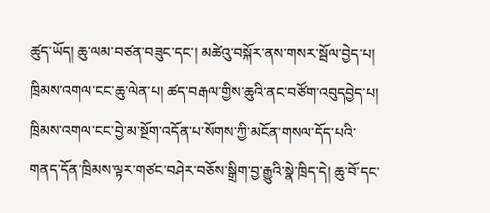ཚུད་ཡོད། ཆུ་ལམ་བཙན་བཟུང་དང་། མཚེའུ་བསྐོར་ནས་གསར་སྦོལ་བྱེད་པ། ཁྲིམས་འགལ་ངང་ཆུ་ལེན་པ། ཚད་བརྒལ་གྱིས་ཆུའི་ནང་བཙོག་འབུདབྱེད་པ། ཁྲིམས་འགལ་ངང་བྱེ་མ་སྔོག་འདོན་པ་སོགས་ཀྱི་མངོན་གསལ་དོད་པའི་གནད་དོན་ཁྲིམས་ལྟར་གཙང་བཤེར་བཅོས་སྒྲིག་བྱ་རྒྱུའི་སྣེ་ཁྲིད་དེ། ཆུ་བོ་དང་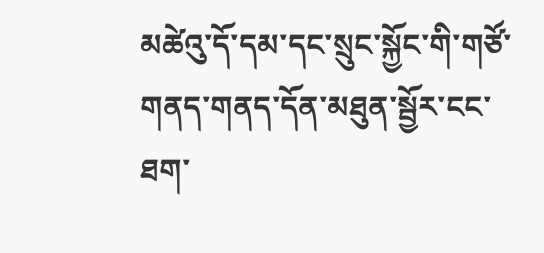མཚེའུ་དོ་དམ་དང་སྲུང་སྐྱོང་གི་གཙོ་གནད་གནད་དོན་མཐུན་སྦྱོར་ངང་ཐག་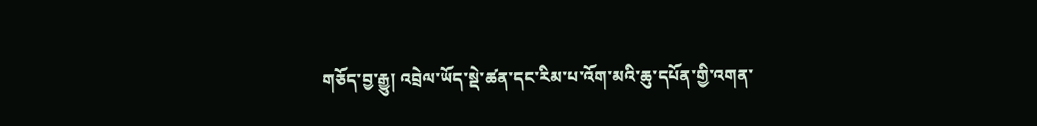གཅོད་བྱ་རྒྱུ། འབྲེལ་ཡོད་སྡེ་ཚན་དང་རིམ་པ་འོག་མའི་ཆུ་དཔོན་གྱི་འགན་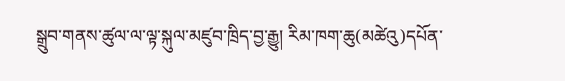སྒྲུབ་གནས་ཚུལ་ལ་ལྟ་སྐུལ་མཛུབ་ཁྲིད་བྱ་རྒྱུ། རིམ་ཁག་ཆུ(མཚེའུ)དཔོན་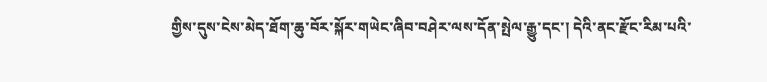གྱིས་དུས་ངེས་མེད་ཐོག་ཆུ་བོར་སྐོར་གཡེང་ཞིབ་བཤེར་ལས་དོན་སྤེལ་རྒྱུ་དང་། དེའི་ནང་རྫོང་རིམ་པའི་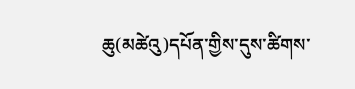ཆུ(མཚེའུ)དཔོན་གྱིས་དུས་ཚིགས་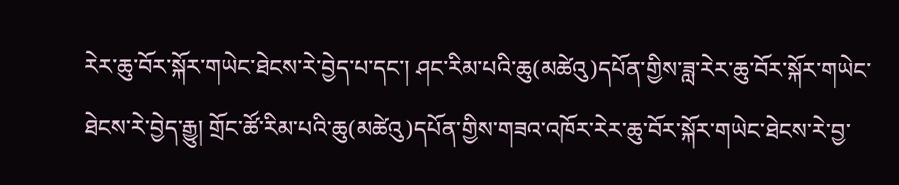རེར་ཆུ་བོར་སྐོར་གཡེང་ཐེངས་རེ་བྱེད་པ་དང་། ཤང་རིམ་པའི་ཆུ(མཚེའུ)དཔོན་གྱིས་ཟླ་རེར་ཆུ་བོར་སྐོར་གཡེང་ཐེངས་རེ་བྱེད་རྒྱུ། གྲོང་ཚོ་རིམ་པའི་ཆུ(མཚེའུ)དཔོན་གྱིས་གཟའ་འཁོར་རེར་ཆུ་བོར་སྐོར་གཡེང་ཐེངས་རེ་བྱ་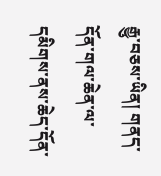རྒྱུ་བཅས་ཡིན། གནད་དོན་གལ་ཆེན་ལ་དམིགས་ནས་ཆེད་དོན་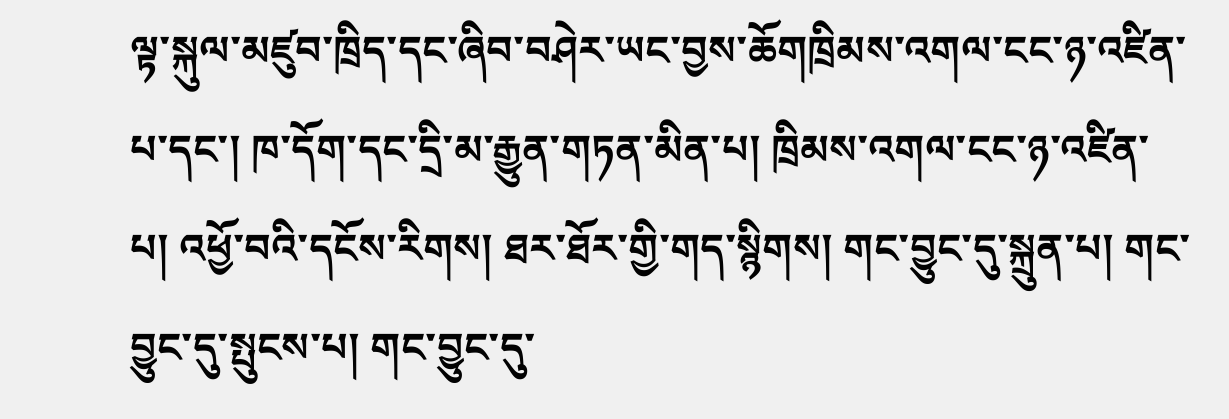ལྟ་སྐུལ་མཛུབ་ཁྲིད་དང་ཞིབ་བཤེར་ཡང་བྱས་ཆོགཁྲིམས་འགལ་ངང་ཉ་འཛིན་པ་དང་། ཁ་དོག་དང་དྲི་མ་རྒྱུན་གཏན་མིན་པ། ཁྲིམས་འགལ་ངང་ཉ་འཛིན་པ། འཕྱོ་བའི་དངོས་རིགས། ཐར་ཐོར་གྱི་གད་སྙིགས། གང་བྱུང་དུ་སྐྲུན་པ། གང་བྱུང་དུ་སྤུངས་པ། གང་བྱུང་དུ་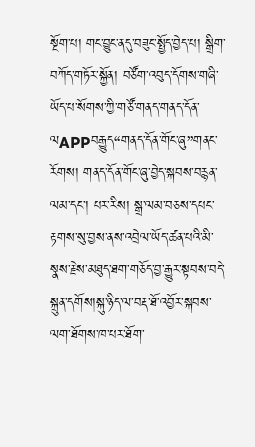སྔོག་པ། གང་བྱུང་ནདུ་བཟུང་སྤྱོད་བྱེད་པ། སྒྲིག་བཀོད་གཏོར་སྐྱོན། བཙོག་འབུད་དོགས་གཞི་ཡོད་པ་སོགས་ཀྱི་གཙོ་གནད་གནད་དོན་ལAPPབརྒྱུད“གནད་དོན་གོང་ཞུ”གནང་རོགས། གནད་དོན་གོང་ཞུ་བྱེད་སྐབས་བརྙན་ལམ་དང་། པར་རིས། སྒྲ་ལམ་བཅས་དཔང་རྟགས་སུ་བྱས་ནས་འབྲེལ་ཡོད་ཚན་པའི་མི་སྣས་རྗེས་མཐུད་ཐག་གཅོད་བྱ་རྒྱུར་སྟབས་བདེ་སྐྲུན་དགོས།སྐུ་ཉིད་ལ་བརྡ་ཐོ་འབྱོར་སྐབས་ལག་ཐོགས་ཁ་པར་ཐོག་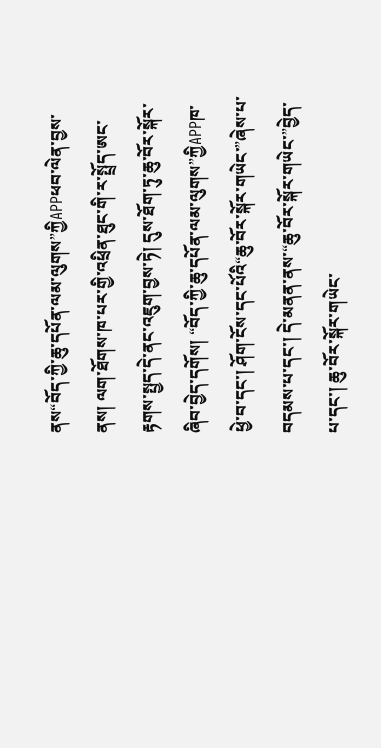ནས“བོད་ཀྱི་ཆུ་དཔོན་ལམ་ལུགས”ཀྱིAPPཕབ་ལེན་བྱས་ནས། ལག་ཐོགས་ཁ་པར་གྱི་འཕྲིན་ཐུང་གི་ར་སྤྲོད་ཨང་རྟགས་སྤྱད་དེ་ནང་འཇུག་བྱས་ཏེ། དུས་ཐོག་ཏུ་ཆུ་བོར་སྐོར་ཞིབ་བྱེད་དགོས། “བོད་ཀྱི་ཆུ་དཔོན་ལམ་ལུགས”ཀྱིAPPཁ་ཕྱེ་བ་དང་། ཤོག་ངོས་དང་པོའི“ཆུ་བོར་སྐོར་གཡེང་”ཞེས་པ་བདམས་པ་དང་། དེ་མནན་ནས་“ཆུ་བོར་སྐོར་གཡེང་”བྱེད་པ་དང་། ཆུ་བོར་སྐོར་གཡེང་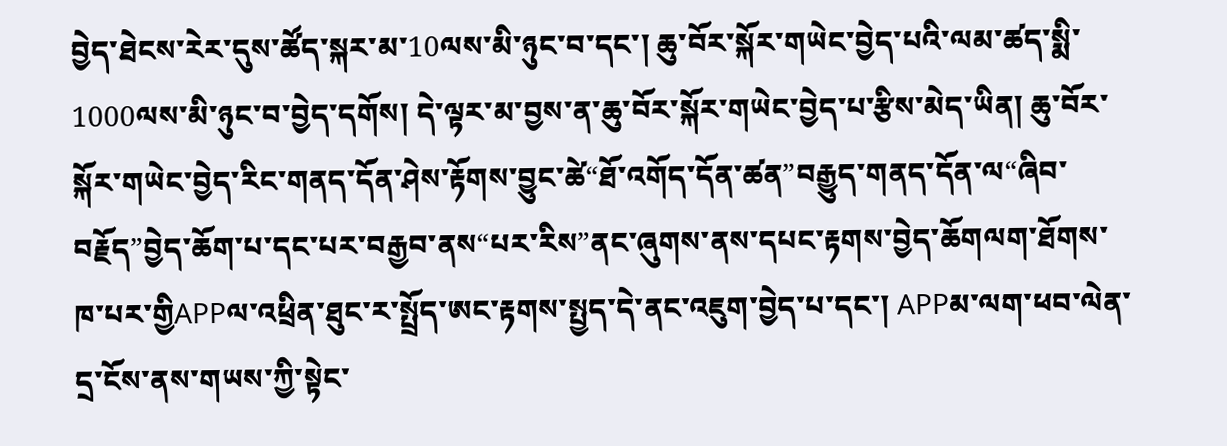བྱེད་ཐེངས་རེར་དུས་ཚོད་སྐར་མ་10ལས་མི་ཉུང་བ་དང་། ཆུ་བོར་སྐོར་གཡེང་བྱེད་པའི་ལམ་ཚད་སྨི་1000ལས་མི་ཉུང་བ་བྱེད་དགོས། དེ་ལྟར་མ་བྱས་ན་ཆུ་བོར་སྐོར་གཡེང་བྱེད་པ་རྩིས་མེད་ཡིན། ཆུ་བོར་སྐོར་གཡེང་བྱེད་རིང་གནད་དོན་ཤེས་རྟོགས་བྱུང་ཚེ“ཐོ་འགོད་དོན་ཚན”བརྒྱུད་གནད་དོན་ལ“ཞིབ་བརྗོད”བྱེད་ཆོག་པ་དང་པར་བརྒྱབ་ནས“པར་རིས”ནང་ཞུགས་ནས་དཔང་རྟགས་བྱེད་ཆོགལག་ཐོགས་ཁ་པར་གྱིAPPལ་འཕྲིན་ཐུང་ར་སྤྲོད་ཨང་རྟགས་སྤྱད་དེ་ནང་འཇུག་བྱེད་པ་དང་། APPམ་ལག་ཕབ་ལེན་དྲ་ངོས་ནས་གཡས་ཀྱི་སྟེང་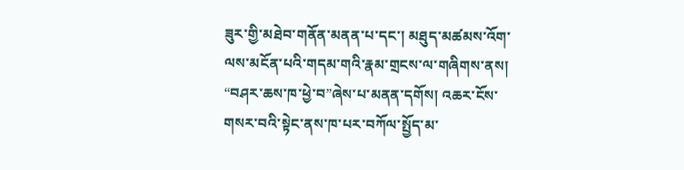ཟུར་གྱི་མཐེབ་གནོན་མནན་པ་དང་། མཐུད་མཚམས་འོག་ལས་མངོན་པའི་གདམ་གའི་རྣམ་གྲངས་ལ་གཞིགས་ནས། “བཤར་ཆས་ཁ་ཕྱེ་བ”ཞེས་པ་མནན་དགོས། འཆར་ངོས་གསར་བའི་སྟེང་ནས་ཁ་པར་བཀོལ་སྤྱོད་མ་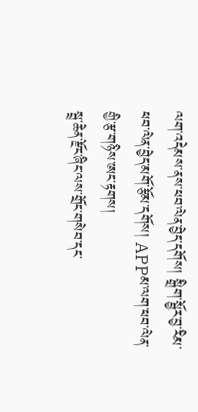ལག་འདེམས་ནས་ཕབ་ལེན་བྱེད་དགོས། སྒྲིག་སྦྱོར་བྱ་རིམ་ཕབ་ལེན་བྱེད་མགོ་རྩོམ་དགོས། APPམ་ལག་ཕབ་ལེན་གྱི་རྩ་གཉིས་ཨང་རྟགས།
སྦྲ་ཆེན་རྫོང་ཞིང་ལས་གྲོང་གསེབ་དང་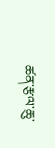ཚན་རྩལ་ཆུ་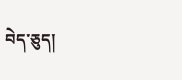བེད་ཅུད།